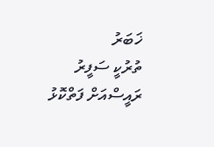ޚަބަރު
ތުރުކީ ސަފީރު ރައީސްއަށް ފަތްކޮޅު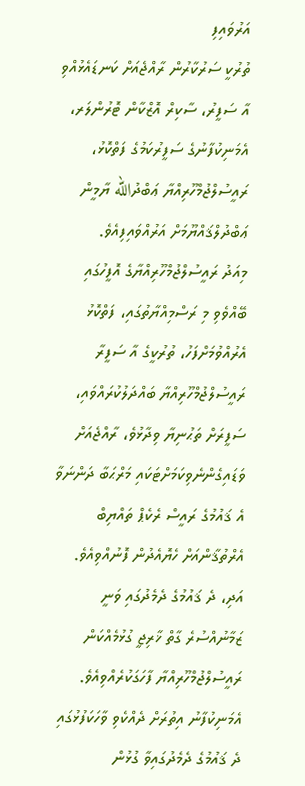އަރުވައިފި
ތުރުކީ ސަރުކާރުން ރާއްޖެއަށް ކަނޑައެޅުއްވި އާ ސަފީރު، ސާކިރް އޮޒްކާން ޓޮރުންލަރ، އެމަނިކުފާނުގެ ސަފީރުކަމުގެ ފަތްކޮޅު، ރައީސުލްޖުމްހޫރިއްޔާ ޢަބްދުالله ޔާމީން ޢަބްދުލްޤައްޔޫމަށް އަރުއްވައިފިއެވެ.
މިއަދު ރައީސުލްޖުމްހޫރިއްޔާގެ އޮފީހުގައި ބޭއްވެވި މި ރަސްމިއްޔާތުގައި، ފަތްކޮޅު އެރުއްވުމަށްފަހު، ތުރުކީގެ އާ ސަފީރާ ރައީސުލްޖުމްހޫރިއްޔާ ބައްދަލުކުރައްވައި، ސަފީރަށް ތަޙުނިޔާ ވިދާޅުވެ، ރާއްޖެއަށް ވަޑައިގެންނެވިކަމަށްޓަކައި މަރްޙަބާ ދަންނަވާ އެ ޤައުމުގެ ރައީސް ރެކެޕް ތައްޔިބް އެރްތުޤާންއަށް ހެޔޮއެދުން ފޮނުއްވިއެވެ. އަދި، ދެ ޤައުމުގެ ދެމެދުގައި ވަނީ ޒަމާނުއްސުރެ ގާތް ޚާރިޖީ ގުޅުމެއްކަން ރައީސުލްޖުމްހޫރިއްޔާ ފާހަގަކުރެއްވިއެވެ. އެމަނިކުފާނު އިތުރަށް ދެއްކެވި ވާހަކަފުޅުގައި ދެ ޤައުމުގެ ދެމެދުގައިވާ ގުޅުން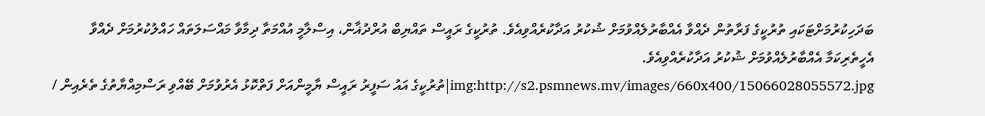ބަދަހިކުރުމަށްޓަކައި ތުރުކީގެ ފަރާތުން ދެއްވާ އެއްބާރުލެއްވުމަށް ޝުކުރު އަދާކުރެއްވިއެވެ. ތުރުކީގެ ރައީސް ތައްޔިބް އުރްދުޣާން، އިސްލާމީ އުއްމަތާ ދިމާވާ މައްސަލަތައް ހައްލުކުރުމަށް ދެއްވާ އެހީތެރިކަމާ އެއްބާރުލެއްވުމަށް ޝުކުރު އަދާކުރެއްވިއެވެ.
img:http://s2.psmnews.mv/images/660x400/15066028055572.jpg|ތުރުކީގެ އައު ސަފީރު ރައީސް ޔާމީންއަށް ފަތްކޮޅު އެރުވުމަށް ބޭއްވި ރަސްމިއްޔާތުގެ ތެރެއިން /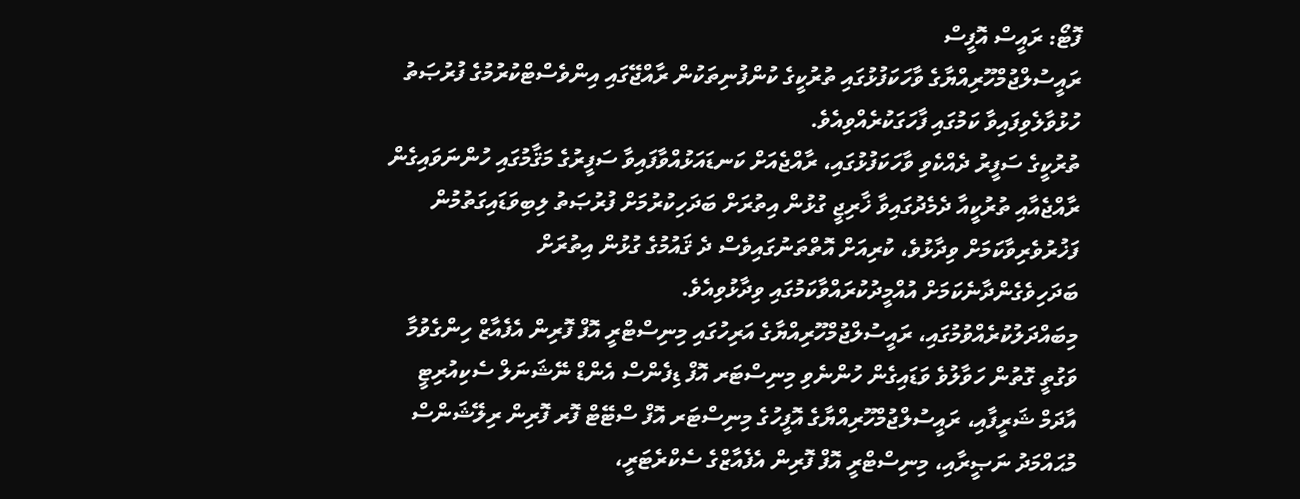ފޮޓޯ: ރައީސް އޮފީސް
ރައީސުލްޖުމްހޫރިއްޔާގެ ވާހަކަފުޅުގައި ތުރުކީގެ ކުންފުނިތަކުން ރާއްޖޭގައި އިންވެސްޓްކުރުމުގެ ފުރުޞަތު ހުޅުވާލެވިފައިވާ ކަމުގައި ފާހަގަކުރެއްވިއެވެ.
ތުރުކީގެ ސަފީރު ދެއްކެވި ވާހަކަފުޅުގައި، ރާއްޖެއަށް ކަނޑައަޅުއްވާފައިވާ ސަފީރުގެ މަޤާމުގައި ހުންނަވައިގެން ރާއްޖެއާއި ތުރުކީއާ ދެމެދުގައިވާ ޚާރިޖީ ގުޅުން އިތުރަށް ބަދަހިކުރުމަށް ފުރުޞަތު ލިބިވަޑައިގަތުމުން ފަޚުރުވެރިވާކަމަށް ވިދާޅުވެ، ކުރިއަށް އޮތްތަނުގައިވެސް ދެ ޤައުމުގެ ގުޅުން އިތުރަށް ބަދަހިވެގެންދާނެކަމަށް އުއްމީދުކުރައްވާކަމުގައި ވިދާޅުވިއެވެ.
މިބައްދަލުކުރެއްވުމުގައި، ރައީސުލްޖުމްހޫރިއްޔާގެ އަރިހުގައި މިނިސްޓްރީ އޮފް ފޮރިން އެފެއާޒް ހިންގެވުމާ ވަގުތީ ގޮތުން ހަވާލުވެ ވަޑައިގެން ހުންނެވި މިނިސްޓަރ އޮފް ޑިފެންސް އެންޑް ނޭޝަނަލް ސެކިއުރިޓީ އާދަމް ޝަރީފާއި، ރައީސުލްޖުމްހޫރިއްޔާގެ އޮފީހުގެ މިނިސްޓަރ އޮފް ސްޓޭޓް ފޮރ ފޮރިން ރިލޭޝަންސް މުޙައްމަދު ނަޞީރާއި، މިނިސްޓްރީ އޮފް ފޮރިން އެފެއާޒްގެ ސެކްރެޓަރީ،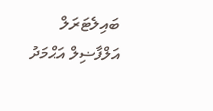ބައިލެޓަރަލް އަލްފާޟިލް އަޙްމަދު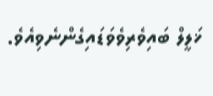ޚަލީލް ބައިވެރިވެވަޑައިގެންނެވިއެވެ.